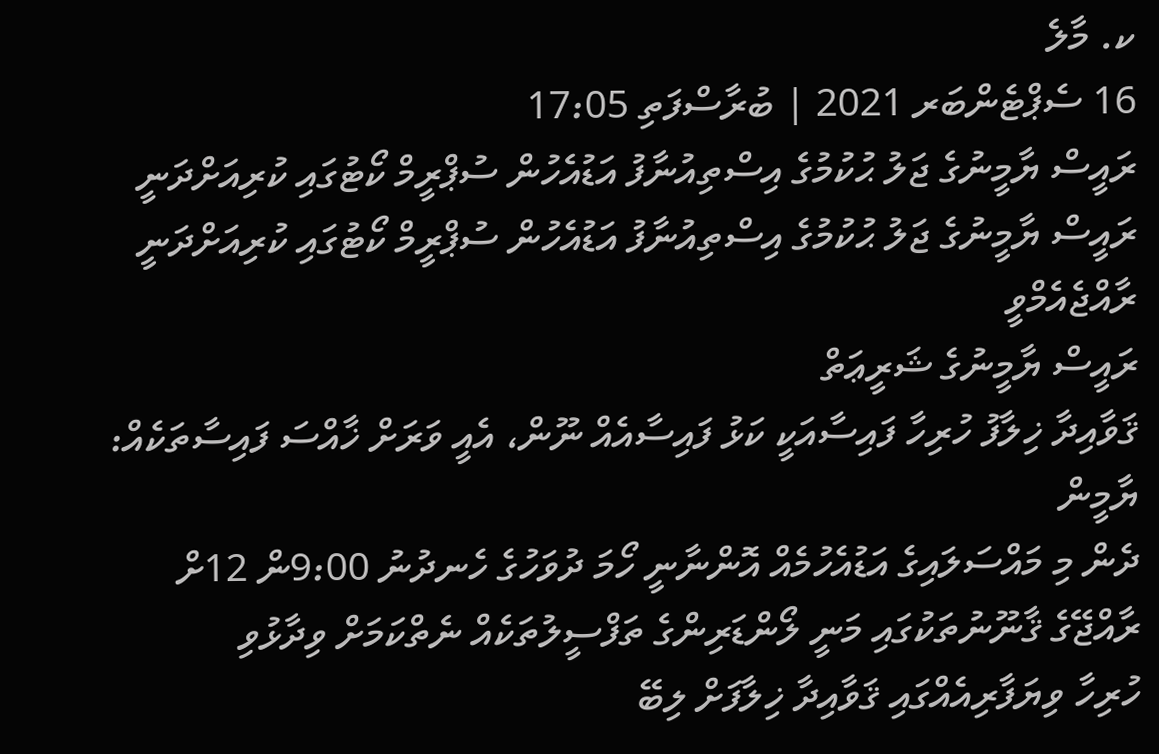ކ. މާލެ
16 ސެޕްޓެންބަރ 2021 | ބުރާސްފަތި 17:05
ރައީސް ޔާމީނުގެ ޖަލު ޙުކުމުގެ އިސްތިއުނާފު އަޑުއެހުން ސުޕްރީމް ކޯޓުގައި ކުރިއަށްދަނީ
ރައީސް ޔާމީނުގެ ޖަލު ޙުކުމުގެ އިސްތިއުނާފު އަޑުއެހުން ސުޕްރީމް ކޯޓުގައި ކުރިއަށްދަނީ
ރާއްޖެއެމްވީ
ރައީސް ޔާމީނުގެ ޝަރީޢަތް
ޤަވާއިދާ ޚިލާފު ހުރިހާ ފައިސާއަކީ ކަޅު ފައިސާއެއް ނޫން، އެއީ ވަރަށް ޚާއްސަ ފައިސާތަކެއް: ޔާމީން
ދެން މި މައްސަލައިގެ އަޑުއެހުމެއް އޮންނާނީ ހޯމަ ދުވަހުގެ ހެނދުނު 9:00ން 12ށް
ރާއްޖޭގެ ޤާނޫނުތަކުގައި މަނީ ލޯންޑަރިންގެ ތަފްސީލުތަކެއް ނެތްކަމަށް ވިދާޅުވި
ހުރިހާ ވިޔަފާރިއެއްގައި ޤަވާއިދާ ޚިލާފަށް ލިބޭ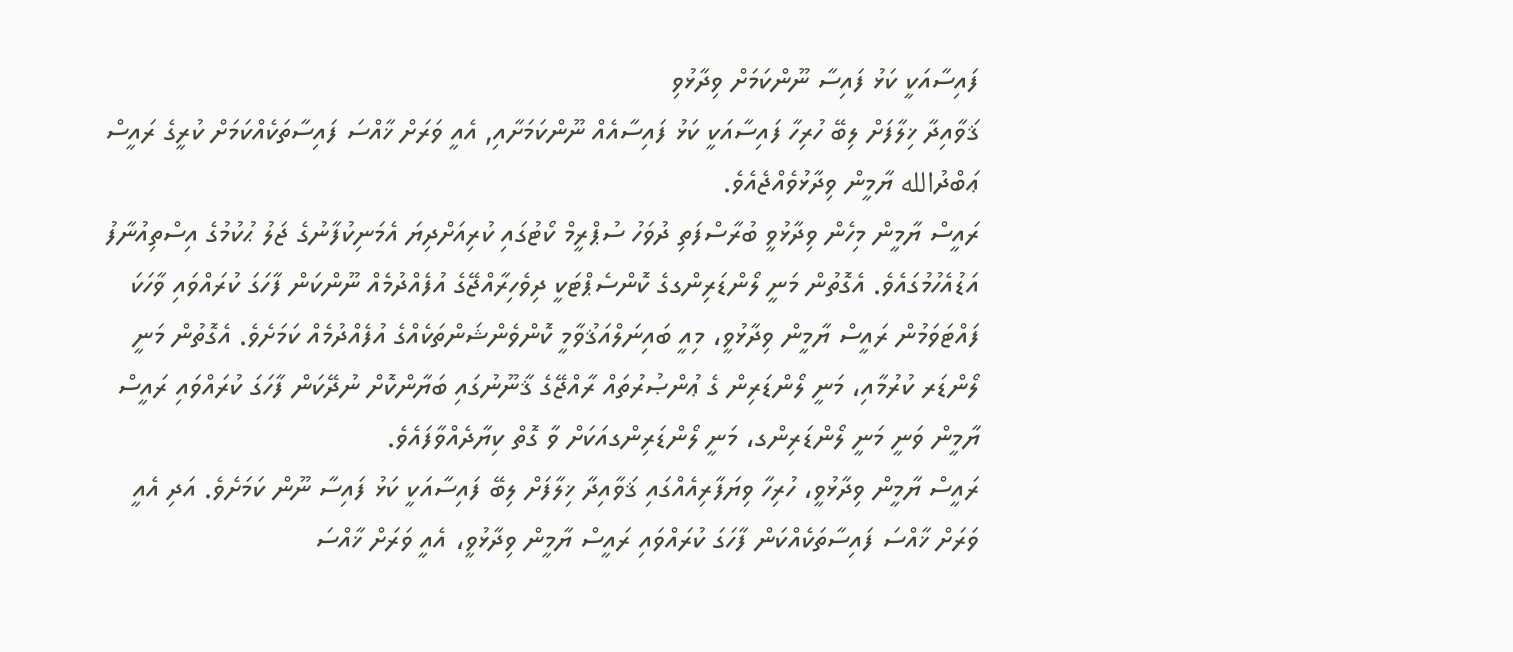ފައިސާއަކީ ކަޅު ފައިސާ ނޫންކަމަށް ވިދާޅުވި
ޤަވާއިދާ ޚިލާފަށް ލިބޭ ހުރިހާ ފައިސާއަކީ ކަޅު ފައިސާއެއް ނޫންކަމަށާއި, އެއީ ވަރަށް ޚާއްސަ ފައިސާތަކެއްކަމަށް ކުރީގެ ރައީސް ޢަބްދުالله ޔާމީން ވިދާޅުވެއްޖެއެވެ.
ރައީސް ޔާމީން މިހެން ވިދާޅުވީ ބުރާސްފަތި ދުވަހު ސުޕްރީމް ކޯޓުގައި ކުރިއަށްދިޔަ އެމަނިކުފާނުގެ ޖަލު ޙުކުމުގެ އިސްތިއުނާފު އަޑުއެހުމުގައެވެ. އެގޮތުން މަނީ ލޯންޑަރިންގގެ ކޮންސެޕްޓަކީ ދިވެހިރާއްޖޭގެ އުފެއްދުމެއް ނޫންކަން ފާހަގަ ކުރައްވައި ވާހަކަ ފައްޓަވަމުން ރައީސް ޔާމީން ވިދާޅުވީ، މިއީ ބައިނަލްއަޤުވާމީ ކޮންވެންޝަންތަކެއްގެ އުފެއްދުމެއް ކަމަށެވެ. އެގޮތުން މަނީ ލޯންޑަރ ކުރުމާއި، މަނީ ލޯންޑަރިން ގެ ޢުންޞުރުތައް ރާއްޖޭގެ ޤާނޫނުގައި ބަޔާންކޮށް ނުދޭކަން ފާހަގަ ކުރައްވައި ރައީސް ޔާމީން ވަނީ މަނީ ލޯންޑަރިންގ، މަނީ ލޯންޑަރިންގއަކަށް ވާ ގޮތް ކިޔާދެއްވާފައެވެ.
ރައީސް ޔާމީން ވިދާޅުވީ، ހުރިހާ ވިޔަފާރިއެއްގައި ޤަވާއިދާ ޚިލާފަށް ލިބޭ ފައިސާއަކީ ކަޅު ފައިސާ ނޫން ކަމަށެވެ. އަދި އެއީ ވަރަށް ޚާއްސަ ފައިސާތަކެއްކަން ފާހަގަ ކުރައްވައި ރައީސް ޔާމީން ވިދާޅުވީ، އެއީ ވަރަށް ޚާއްސަ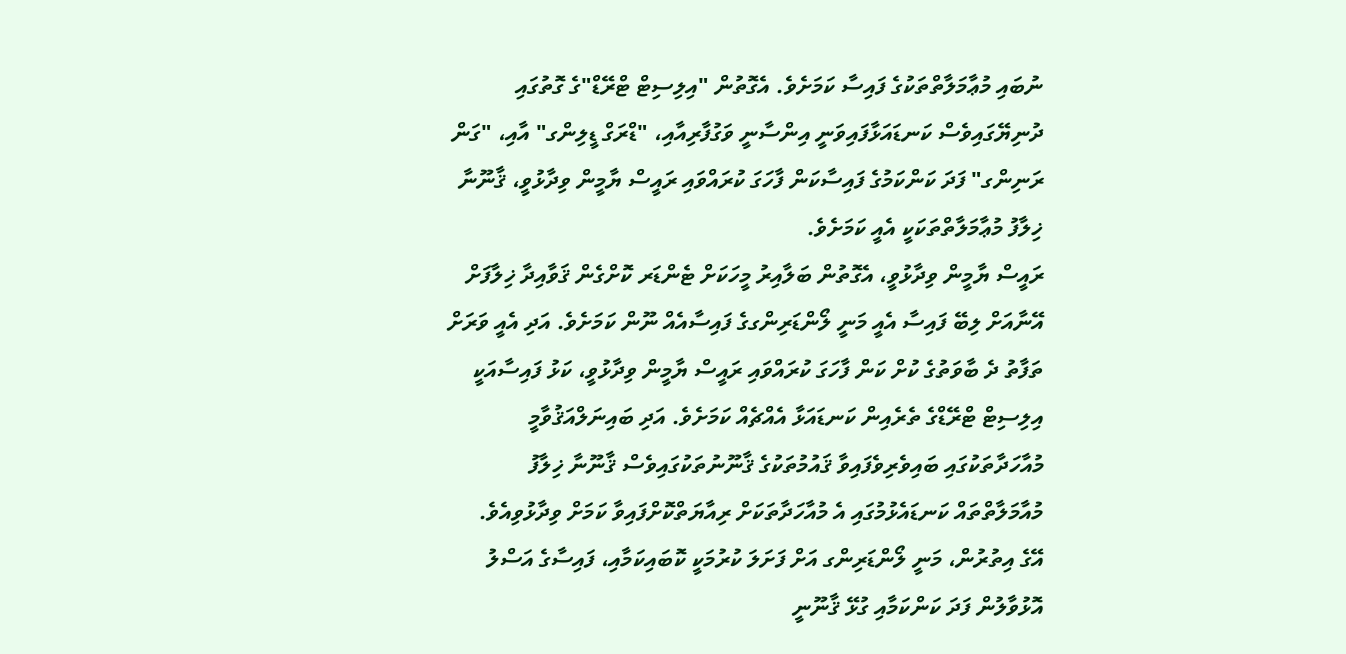ނުބައި މުޢާމަލާތްތަކުގެ ފައިސާ ކަމަށެވެ. އެގޮތުން "އިލިސިޓް ޓްރޭޑް"ގެ ގޮތުގައި ދުނިޔޭގައިވެސް ކަނޑައަޅާފައިވަނީ އިންސާނީ ވަގުފާރިއާއި، "ޑްރަގް ޑީލިންގ" އާއި، "ގަން ރަނިންގ" ފަދަ ކަންކަމުގެ ފައިސާކަން ފާހަގަ ކުރައްވައި ރައީސް ޔާމީން ވިދާޅުވީ، ޤާނޫނާ ޚިލާފު މުޢާމަލާތްތަކަކީ އެއީ ކަމަށެވެ.
ރައީސް ޔާމީން ވިދާޅުވީ، އެގޮތުން ބަލާއިރު މީހަކަށް ޓެންޑަރ ކޮށްގެން ޤަވާއިދާ ޚިލާފަށް އޭނާއަށް ލިބޭ ފައިސާ އެއީ މަނީ ލޯންޑަރިންގގެ ފައިސާއެއް ނޫން ކަމަށެވެ. އަދި އެއީ ވަރަށް ތަފާތު ދެ ބާވަތުގެ ކުށް ކަން ފާހަގަ ކުރައްވައި ރައީސް ޔާމީން ވިދާޅުވީ، ކަޅު ފައިސާއަކީ އިލިސިޓް ޓްރޭޑްގެ ތެރެއިން ކަނޑައަޅާ އެއްޗެއް ކަމަށެވެ. އަދި ބައިނަލްއަޤުވާމީ މުއާހަދާތަކުގައި ބައިވެރިވެފައިވާ ޤައުމުތަކުގެ ޤާނޫނުތަކުގައިވެސް ޤާނޫނާ ޚިލާފު މުއާމަލާތްތައް ކަނޑައެޅުމުގައި އެ މުއާހަދާތަކަށް ރިއާޔަތްކޮށްފައިވާ ކަމަށް ވިދާޅުވިއެވެ.
އޭގެ އިތުރުން، މަނީ ލޯންޑަރިންގ އަށް ފަށަލަ ކުރުމަކީ ކޮބައިކަމާއި، ފައިސާގެ އަސްލު އޮޅުވާލުން ފަދަ ކަންކަމާއި ގުޅޭ ޤާނޫނީ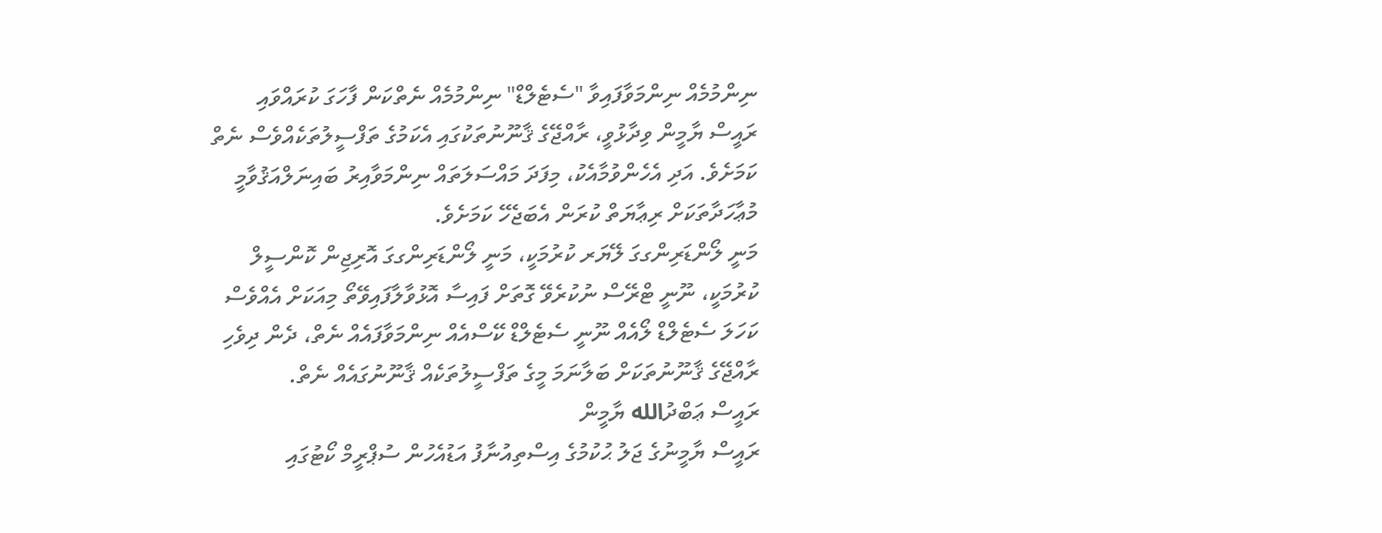ނިންމުމެއް ނިންމަވާފައިވާ "ސެޓެލްޑް" ނިންމުމެއް ނެތްކަން ފާހަގަ ކުރައްވައި ރައީސް ޔާމީން ވިދާޅުވީ، ރާއްޖޭގެ ޤާނޫނުތަކުގައި އެކަމުގެ ތަފްސީލުތަކެއްވެސް ނެތް ކަމަށެވެ. އަދި އެހެންވުމާއެކު، މިފަދަ މައްސަލަތައް ނިންމަވާއިރު ބައިނަލްއަޤުވާމީ މުޢާހަދާތަކަށް ރިޢާޔަތް ކުރަން އެބަޖެހޭ ކަމަށެވެ.
މަނީ ލޯންޑަރިންގގަ ލޭޔަރ ކުރުމަކީ، މަނީ ލޯންޑަރިންގގަ އޮރިޖިން ކޮންސީލް ކުރުމަކީ، ނޫނީ ޓްރޭސް ނުކުރެވޭ ގޮތަށް ފައިސާ އޮޅުވާލާފައިވޭތޯ މިއަކަށް އެއްވެސް ކަހަލަ ސެޓެލްޑް ލޯއެއް ނޫނީ ސެޓެލްޑް ކޭސްއެއް ނިންމަވާފައެއް ނެތް، ދެން ދިވެހި ރާއްޖޭގެ ޤާނޫނުތަކަށް ބަލާނަމަ މީގެ ތަފްސީލުތަކެއް ޤާނޫނުގައެއް ނެތް.
ރައީސް ޢަބްދުالله ޔާމީން
ރައީސް ޔާމީނުގެ ޖަލު ޙުކުމުގެ އިސްތިއުނާފު އަޑުއެހުން ސުޕްރީމް ކޯޓުގައި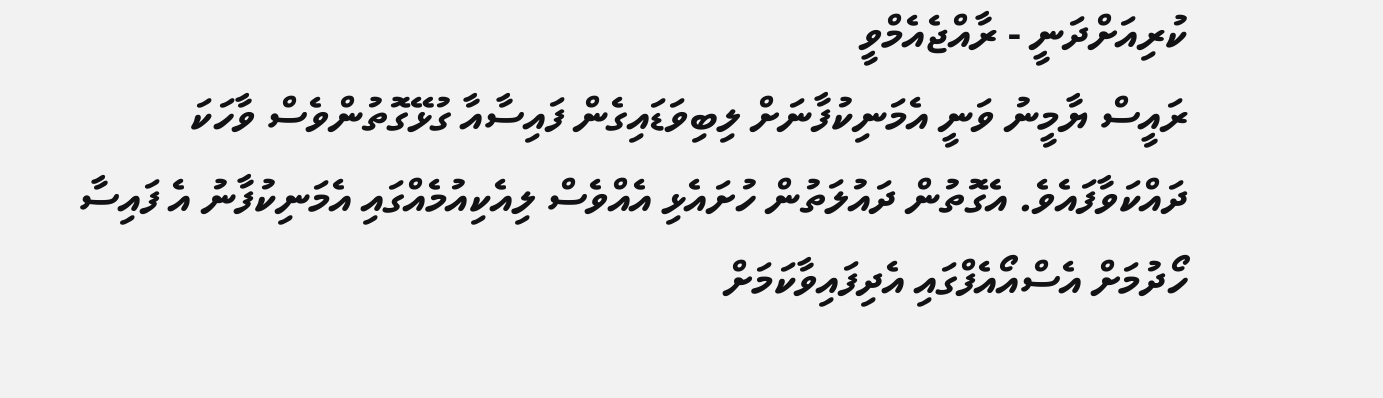ކުރިއަށްދަނީ - ރާއްޖެއެމްވީ
ރައީސް ޔާމީނު ވަނީ އެމަނިކުފާނަށް ލިބިވަޑައިގެން ފައިސާއާ ގުޅޭގޮތުންވެސް ވާހަކަ ދައްކަވާފައެވެ. އެގޮތުން ދައުލަތުން ހުށައެޅި އެއްވެސް ލިއެކިއުމެއްގައި އެމަނިކުފާނު އެ ފައިސާ ހޯދުމަށް އެސްއޯއެފްގައި އެދިފައިވާކަމަށް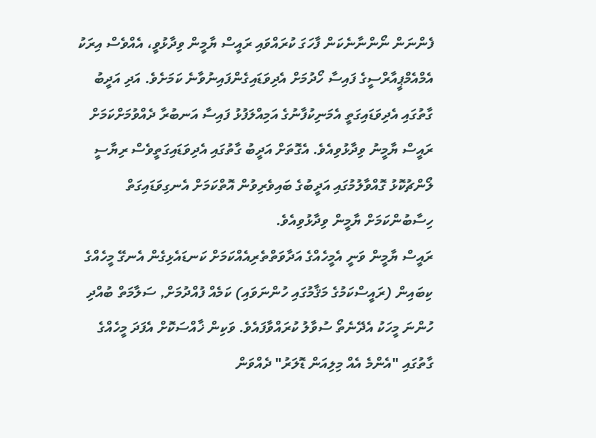ފެންނަން ނޯންނާނެކަން ފާހަގަ ކުރައްވައި ރައީސް ޔާމީން ވިދާޅުވީ، އެއްވެސް އިރަކު އެމްއެމްޕީއާރްސީގެ ފައިސާ ހޯދުމަށް އެދިވަޑައިގެންފައިނުވާނެ ކަމަށެވެ. އަދި އަދީބު ގާތުގައި އެދިވަޑައިގަތީ އެމަނިކުފާނުގެ އަމިއްލަފުޅު ފައިސާ އަނބުރާ ދެއްވުމަށްކަމަށް ރައީސް ޔާމީނު ވިދާޅުވިއެވެ. އެގޮތަށް އަދީބު ގާތުގައި އެދިވަޑައިގަތީވެސް ރިޔާސީ ލޯންޗުކޮޅު ގޮއްވާލުމުގައި އަދީބުގެ ބައިވެރިވުން އޮތްކަމަށް އެނގިވަޑައިގަތް ހިސާބުންކަމަށް ޔާމީން ވިދާޅުވިއެވެ.
ރައީސް ޔާމީން ވަނީ އެމީހެއްގެ އަދާވަތްތެރިއެއްކަމަށް ކަނޑައެޅިގެން އެނގޭ މީހެއްގެ ކިބައިން (ރައީސްކަމުގެ މަޤާމުގައި ހުންނަވައި) ކަމެއް ފުއްދުމަށް, ސަލާމަތް ބުއްދި ހުންނަ މީހަކު އެދޭނެތޯ ސުވާލު ކުރައްވާފައެވެ. ވަކިން ޚާއްސަކޮށް އެފަދަ މީހެއްގެ ގާތުގައި "އެންމެ އެއް މިލިއަން ޑޮލަރު" ދެއްވަން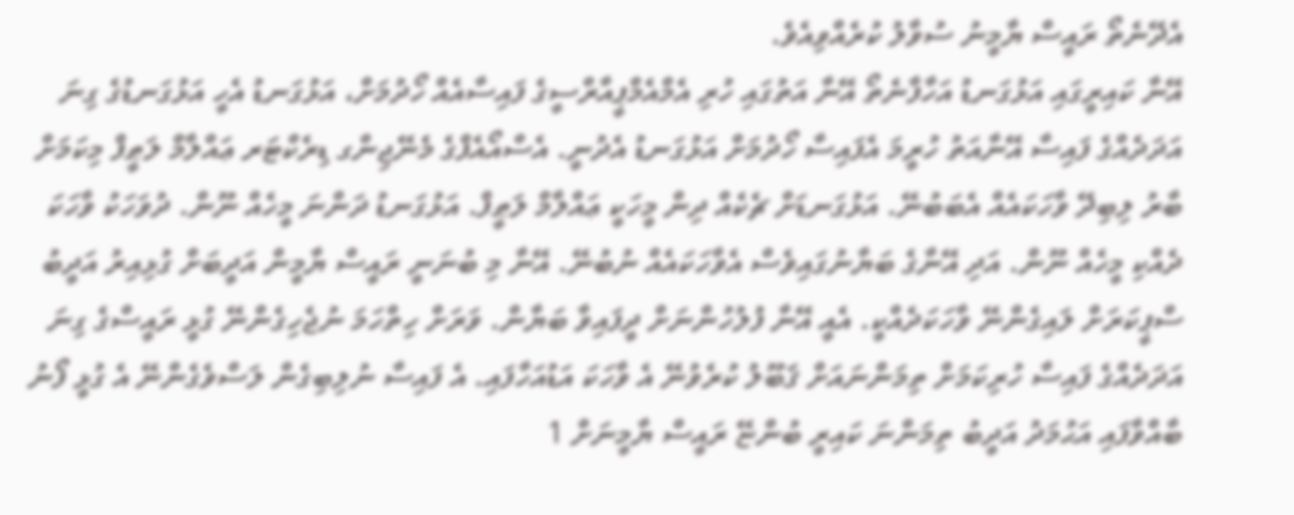އެދޭނެތޯ ރައީސް ޔާމީނު ސުވާލު ކުރެއްވިއެވެ.
އޭނާ ކައިރީގައި އަޅުގަނޑު އަހާފާނެތޯ އޭނާ އަތުގައި ހުރި އެމްއެމްޕީއާރްސީގެ ފައިސާއެއް ހޯދުމަށް، އަޅުގަނޑު އެހީ އަޅުގަނޑުގެ ގިނަ އަދަދެއްގެ ފައިސާ އޭނާއަތު ހުރީމަ އެފައިސާ ހޯދުމަށް އަޅުގަނޑު އެދުނީ. އެސްއޯއެފްގެ މެނޭޖިންގ ޑިރެކްޓަރ ޢައްލާމް ލަޠީފް މިކަމަށް ބާރު ލިބިދޭ ވާހަކައެއް އެބަބުނޭ. އަޅުގަނޑަށް ޗެކެއް ދިން މީހަކީ ޢައްލާމް ލަޠީފް. އަޅުގަނޑު ދަންނަ މީހެއް ނޫން. ދުވަހަކު ވާހަކަ ދެއްކި މީހެއް ނޫން. އަދި އޭނާގެ ބަޔާނުގައިވެސް އެވާހަކައެއް ނުބުނޭ. އޭނާ މި ބުނަނީ ރައީސް ޔާމީން އަދީބަށް ގުޅިއިރު އަދީބު ސްޕީކަރަށް ލައިގެންނޭ ވާހަކަދެއްކީ. އެއީ އޭނާ ފުލުހުންނަށް ދީފައިވާ ބަޔާން. ވަރަށް ހިތްހަމަ ނުޖެހިގެންނޭ ގުޅީ ރައީސްގެ ގިނަ އަދަދެއްގެ ފައިސާ ހުރިކަމަށް ތިމަންނައަށް ޤަބޫލު ކުރެވުނޭ އެ ވާހަކަ އަޑުއަހާފައި. އެ ފައިސާ ނުލިބިގެން ލަސްވެގެންނޭ އެ ގުޅީ ފޯނު ބާއްވާފައި އަޙުމަދު އަދީބު ތިމަންނަ ކައިރީ ބުންޏޭ ރައީސް ޔާމީނަށް 1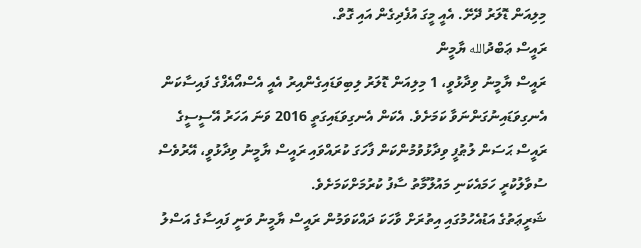މިލިއަން ޑޮލަރު ދޭށޭ. އެއީ މީގަ އުފެދިގެން އައި ގޮތް.
ރައީސް ޢަބްދުالله ޔާމީން
ރައީސް ޔާމީނު ވިދާޅުވީ، 1 މިލިއަން ޑޮލަރު ލިބިވަޑައިގެންއިރު އެއީ އެސްއޯއެފްގެ ފައިސާކަން އެނގިވަޑައިނުގަންނަވާ ކަމަށެވެ. އެކަން އެނގިވަޑައިގަތީ 2016 ވަނަ އަހަރު އޭސީސީގެ ރައީސް ޙަސަން ލުޠުފީ ވިދާޅުވުމުންކަން ފާހަގަ ކުރައްވައި ރައީސް ޔާމީނު ވިދާޅުވީ، އޭރުވެސް ސުވާލުކުރީ ހަމައެކަނި މައުލޫމާތު ސާފު ކުރުމަށްކަމަށެވެ.
ޝަރީޢަތުގެ އަޑުއެހުމުގައި އިތުރަށް ވާހަކަ ދައްކަވަމުން ރައީސް ޔާމީނު ވަނީ ފައިސާގެ އަސްލު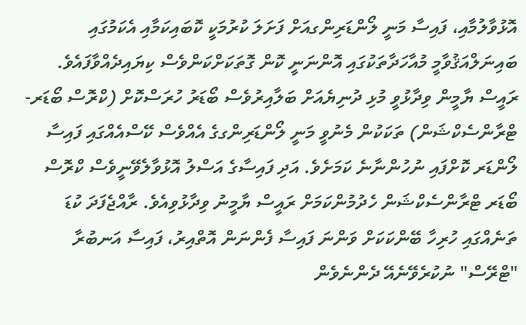އޮޅުވާލުމާއި، ފައިސާ މަނީ ލޯންޑަރިންގއަށް ފަށަލަ ކުރުމަކީ ކޮބައިކަމާއި އެކަމުގައި ބައިނަލްއަޤުވާމީ މުއާހަދާތަކުގައި އޮންނަނީ ކޮން ގޮތަކަށްކަންވެސް ކިޔައިދެއްވާފައެވެ. ރައީސް ޔާމީން ވިދާޅުވީ މުޅި ދުނިޔެއަށް ބަލާއިރުވެސް ބޯޑަރު ހުރަސްކޮށް (ކްރޮސް ބޯޑަރ-ޓްރާންސެކްޝަން) ތަކަކުން މެނުވީ މަނީ ލޯންޑަރިންގގެ އެއްވެސް ކޭސްއެއްގައި ފައިސާ ލޯންޑަރ ކޮށްފައި ނުހުންނާނެ ކަމަށެވެ. އަދި ފައިސާގެ އަސްލު އޮޅުވާލެވޭނީވެސް ކްރޮސް ބޯޑަރ ޓްރާންސެކްޝަން ހެދުމުންކަމަށް ރައީސް ޔާމީނު ވިދާޅުވިއެވެ. ރާއްޖެފަދަ ކުޑަ ތަނެއްގައި ހުރިހާ ބޭންކަކަށް ވަންނަ ފައިސާ ފެންނަން އޮތްއިރު، ފައިސާ އަނބުރާ "ޓްރޭސް" ނުކުރެވޭނެއޭ ދެންނެވެން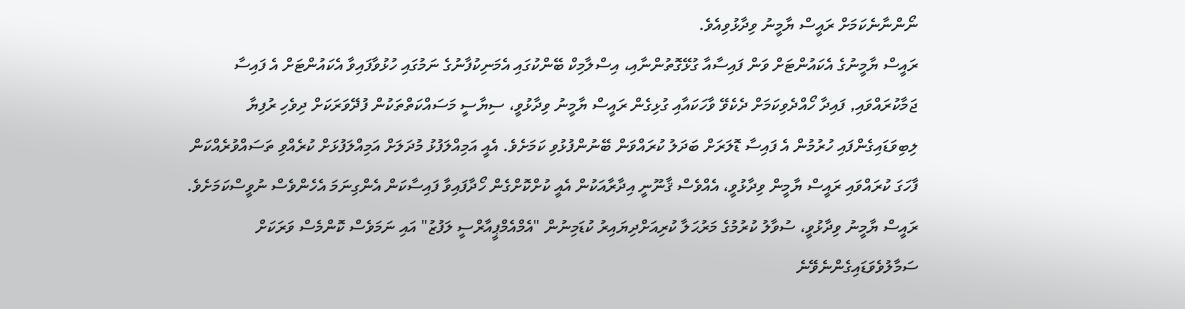ނޯންނާނެކަމަށް ރައީސް ޔާމީނު ވިދާޅުވިއެވެ.
ރައީސް ޔާމީނުގެ އެކައުންޓަށް ވަން ފައިސާއާ ގުޅޭގޮތުންނާއި، އިސްލާމިކް ބޭންކުގައި އެމަނިކުފާނުގެ ނަމުގައި ހުޅުވާފައިވާ އެކައުންޓަށް އެ ފައިސާ ޖަމާކުރައްވައި, ފައިދާ ހޯއްދެވިކަމަށް ދެކެވޭ ވާހަކައާއި ގުޅިގެން ރައީސް ޔާމީނު ވިދާޅުވީ، ސިޔާސީ މަސައްކަތްތަކުން ފުދޭވަރަކަށް ދިވެހި ރުފިޔާ ލިބިވަޑައިގެންފައި ހުރުމުން އެ ފައިސާ ޑޮލަރަށް ބަދަލު ކުރައްވަން ބޭނުންފުޅުވި ކަމަށެވެ. އެއީ އަމިއްލަފުޅު މުދަލަށް އަމިއްލަފުޅަށް ކުރެއްވި ތަސައްވުރެއްކަން ފާހަގަ ކުރައްވައި ރައީސް ޔާމީން ވިދާޅުވީ، އެއްވެސް ޤާނޫނީ އިދާރާއަކުން އެއީ ކުށްކޮށްގެން ހޯދާފައިވާ ފައިސާކަން އެންގިނަމަ އެހެންވެސް ނުވީސްކަމަށެވެ.
ރައީސް ޔާމީނު ވިދާޅުވީ، ސުވާލު ކުރުމުގެ މަރުޙަލާ ކުރިއަށްދިޔައިރު ކުޑަމިނުން "އެމްއެމްޕީއާރްސީ ލަފުޒު" އައި ނަމަވެސް ކޮންމެސް ވަރަކަށް ސަމާލުވެވަޑައިގެންނެވޭނެ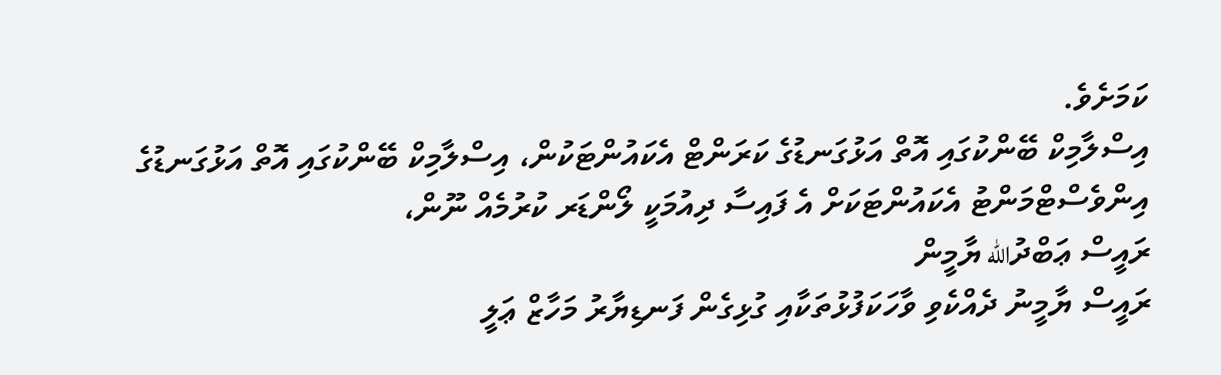ކަމަށެވެ.
އިސްލާމިކް ބޭންކުގައި އޮތް އަޅުގަނޑުގެ ކަރަންޓް އެކައުންޓަކުން، އިސްލާމިކް ބޭންކުގައި އޮތް އަޅުގަނޑުގެ އިންވެސްޓްމަންޓު އެކައުންޓަކަށް އެ ފައިސާ ދިއުމަކީ ލޯންޑަރ ކުރުމެއް ނޫން،
ރައީސް ޢަބްދުالله ޔާމީން
ރައީސް ޔާމީނު ދެއްކެވި ވާހަކަފުޅުތަކާއި ގުޅިގެން ފަނޑިޔާރު މަހާޒް ޢަލީ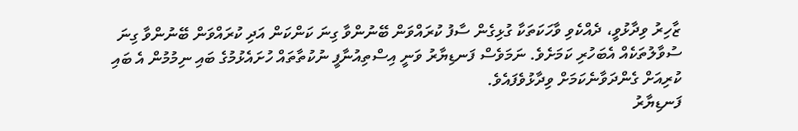ޒާހިރު ވިދާޅުވީ، ދެއްކެވި ވާހަކަތަކާ ގުޅިގެން ސާފު ކުރައްވަން ބޭނުންވާ ގިނަ ކަންކަން އަދި ކުރައްވަން ބޭނުންވާ ގިނަ ސުވާލުތަކެއް އެބަހުރި ކަމަށެވެ. ނަމަވެސް ފަނޑިޔާރު ވަނީ އިސްތިއުނާފީ ނުކުތާތައް ހުށައެޅުމުގެ ބައި ނިމުމުން އެ ބައި ކުރިއަށް ގެންދަވާނެކަމަށް ވިދާޅުވެފައެވެ.
ފަނޑިޔާރު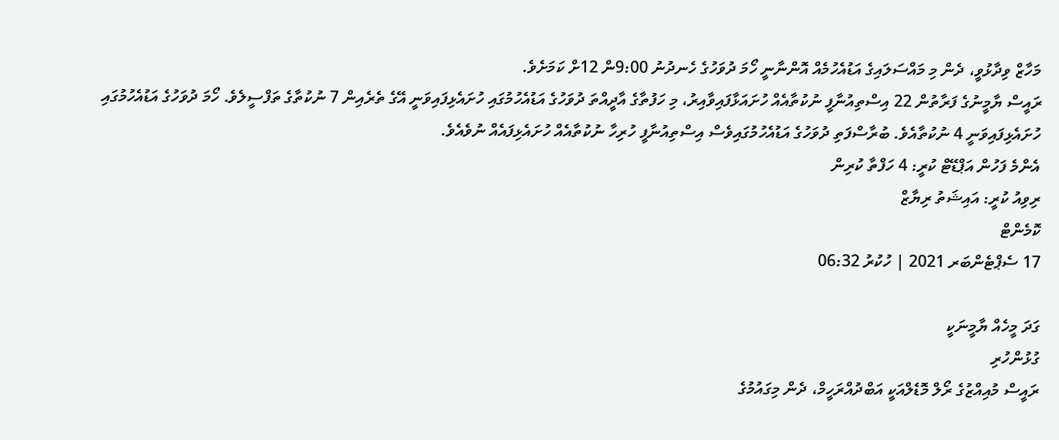މަހާޒް ވިދާޅުވީ، ދެން މި މައްސަލައިގެ އަޑުއެހުމެއް އޮންނާނީ ހޯމަ ދުވަހުގެ ހެނދުނު 9:00ން 12ށް ކަމަށެވެ.
ރައީސް ޔާމީނުގެ ފަރާތުން 22 އިސްތިއުނާފީ ނުކުތާއެއް ހުށައަޅާފައިވާއިރު، މި ހަފުތާގެ އާދީއްތަ ދުވަހުގެ އަޑުއެހުމުގައި ހުށައެޅިފައިވަނީ އޭގެ ތެރެއިން 7 ނުކުތާގެ ތަފްސީލެވެ. ހޯމަ ދުވަހުގެ އަޑުއެހުމުގައި ހުށައެޅިފައިވަނީ 4 ނުކުތާއެވެ. ބުރާސްފަތި ދުވަހުގެ އަޑުއެހުމުގައިވެސް އިސްތިއުނާފީ ހުރިހާ ނުކުތާއެއް ހުށައެޅިފައެއް ނުވެއެވެ.
އެންމެ ފަހުން އަޕްޑޭޓް ކުރީ: 4 ހަފްތާ ކުރިން
ރިވިއު ކުރީ: އައިޝަތު ރިޔާޒް
ކޮމެންޓް
17 ސެޕްޓެންބަރ 2021 | ހުކުރު 06:32

ގަދަ މީހެއް ޔާމީނަކީ
ގުޅުންހުރި
ރައީސް މުއިއްޒުގެ ރޯލް މޮޑެލްއަކީ އަބްދުއްރަހީމް، ދެން މިގައުމުގެ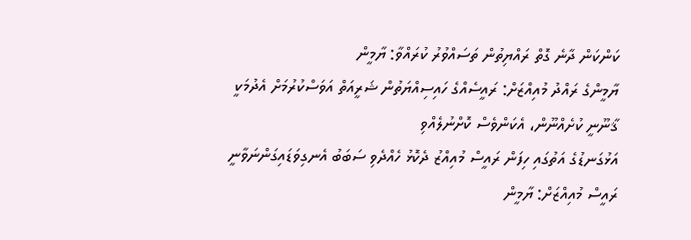ކަންކަން ދާނެ ގޮތް ރައްޔިތުން ތަސައްވުރު ކުރައްވާ: ޔާމީން
ޔާމީންގެ ރައްދު މުއިއްޒަށް: ރައީސެއްގެ ހައިސިއްޔަތުން ޝަރީއަތް އަވަސްކުރުމަށް އެދުމަކީ ޤާނޫނީ ކުށެއްނޫން، އެކަންވެސް ކޮށްނުލެއްވި
އަޅުގަނޑުގެ އަތުގައި ހިފަން ރައީސް މުއިއްޒު ދެކޮޅު ހެއްދެވި ސަބަބު އެނގިވަޑައިގަންނަވާނީ ރައީސް މުއިއްޒަށް: ޔާމީން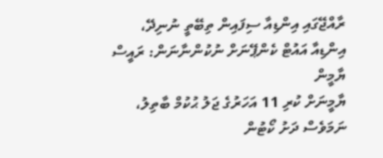ރާއްޖޭގައި އިންޑިއާ ސިފައިން ތިބޭތީ ނުނިދޭ، އިންޑިއާ އައުޓް ކެންޕޭނަށް ނުކުންނާނަން: ރައީސް ޔާމީން
ޔާމީނަށް ކުރި 11 އަހަރުގެ ޖަލު ޙުކުމް ބާތިލު، ނަމަވެސް ދަށު ކޯޓުން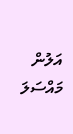އަލުން މައްސަލަ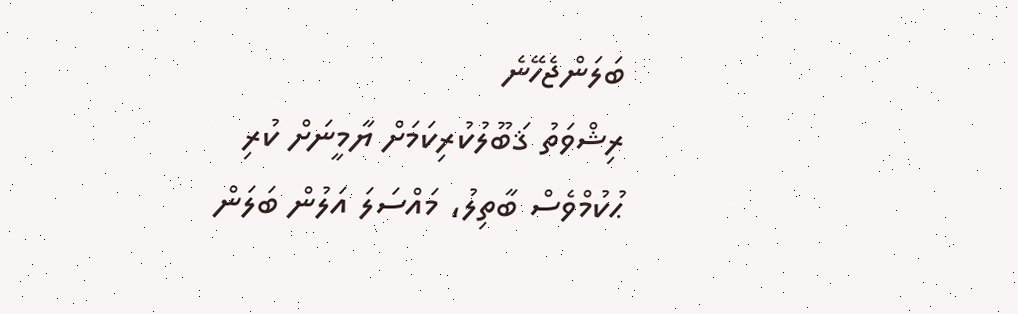ބަލަންޖެހޭނެ
ރިޝްވަތު ޤަބޫލުކުރިކަމަށް ޔާމީނަށް ކުރި ޙުކުމްވެސް ބާތިލު، މައްސަލަ އަލުން ބަލަން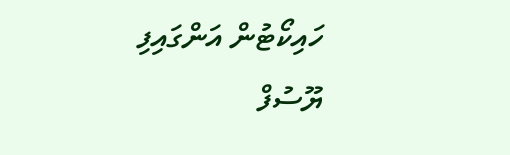ހައިކޯޓުން އަންގައިފި
ޔޫސުފް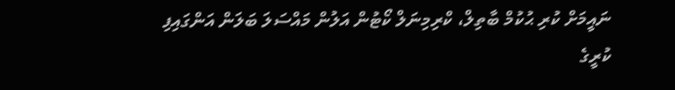ނައީމަށް ކުރި ޙުކުމް ބާތިލް، ކްރިމިނަލް ކޯޓުން އަލުން މައްސަލަ ބަލަން އަންގައިފި
ކުރީގެ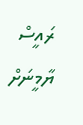ރައީސް ޔާމީނަށް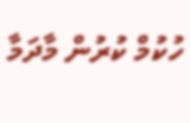ހުކުމް ކުރުން މާދަމާ